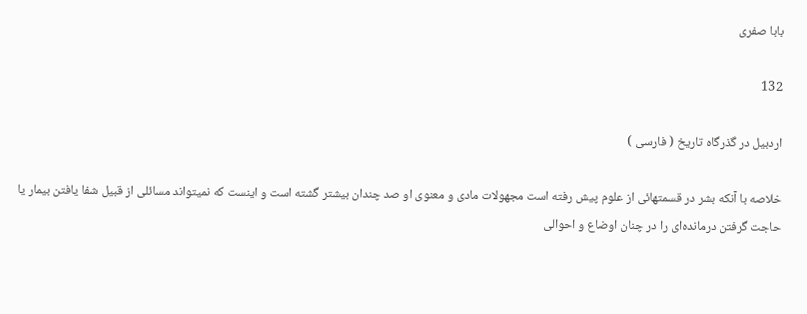بابا صفرى

132

اردبيل در گذرگاه تاريخ ( فارسى )

خلاصه با آنكه بشر در قسمتهائى از علوم پيش رفته است مجهولات مادى و معنوى او صد چندان بيشتر گشته است و اينست كه نميتواند مسائلى از قبيل شفا يافتن بيمار يا حاجت گرفتن درمانده‌اى را در چنان اوضاع و احوالى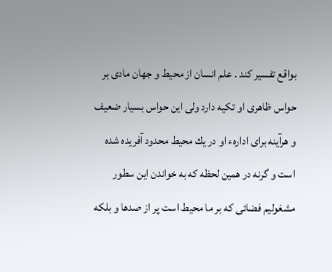بواقع تفسير كند . علم انسان از محيط و جهان مادى بر حواس ظاهرى او تكيه دارد ولى اين حواس بسيار ضعيف و هرآينه براى ادارهء او در يك محيط محدود آفريده شده است و گرنه در همين لحظه كه به خواندن اين سطور مشغوليم فضائى كه بر ما محيط است پر از صدها و بلكه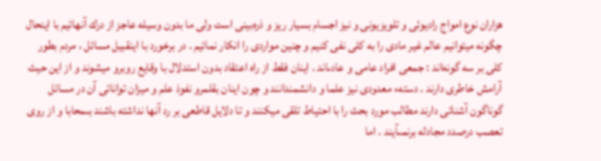هزاران نوع امواج راديوئى و تلويزيونى و نيز اجسام بسيار ريز و ذره‌بينى است ولى ما بدون وسيله عاجز از درك آنهائيم با اينحال چگونه ميتوانيم عالم غير مادى را به كلى نفى كنيم و چنين مواردى را انكار نمائيم . در برخورد با اينقبيل مسائل ، مردم بطور كلى بر سه گونه‌اند : جمعى افراد عامى و عادىاند . اينان فقط از راه اعتقاد بدون استدلال با وقايع روبرو ميشوند و از اين حيث آرامش خاطرى دارند . دستهء معدودى نيز علما و دانشمندانند و چون اينان بقلمرو نفوذ علم و ميزان توانائى آن در مسائل گوناگون آشنائى دارند مطالب مورد بحث را با احتياط تلقى ميكنند و تا دلايل قاطعى بر رد آنها نداشته باشند بىمحابا و از روى تعصب درصدد مجادله برنمىآيند . اما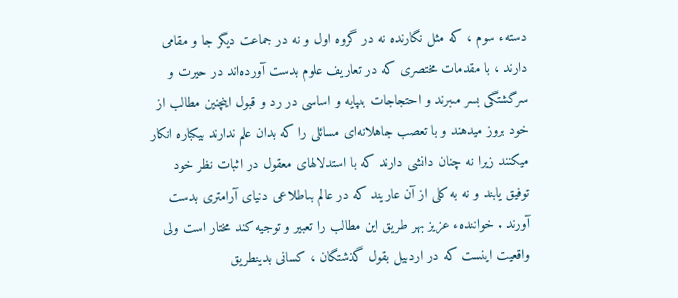دستهء سوم ، كه مثل نگارنده نه در گروه اول و نه در جماعت ديگر جا و مقامى دارند ، با مقدمات مختصرى كه در تعاريف علوم بدست آورده‌اند در حيرت و سرگشتگى بسر مىبرند و احتجاجات بىپايه و اساسى در رد و قبول اينچنين مطالب از خود بروز ميدهند و با تعصب جاهلانه‌اى مسائلى را كه بدان علم ندارند بيكباره انكار ميكنند زيرا نه چنان دانشى دارند كه با استدلالهاى معقول در اثبات نظر خود توفيق يابند و نه به كلى از آن عاريند كه در عالم بىاطلاعى دنياى آرامترى بدست آورند . خوانندهء عزيز بهر طريق اين مطالب را تعبير و توجيه كند مختار است ولى واقعيت اينست كه در اردبيل بقول گذشتگان ، كسانى بدينطريق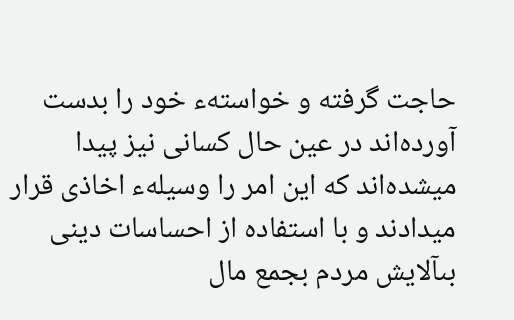حاجت گرفته و خواستهء خود را بدست آورده‌اند در عين حال كسانى نيز پيدا ميشده‌اند كه اين امر را وسيلهء اخاذى قرار ميدادند و با استفاده از احساسات دينى بىآلايش مردم بجمع مال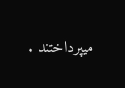ميپرداختند .